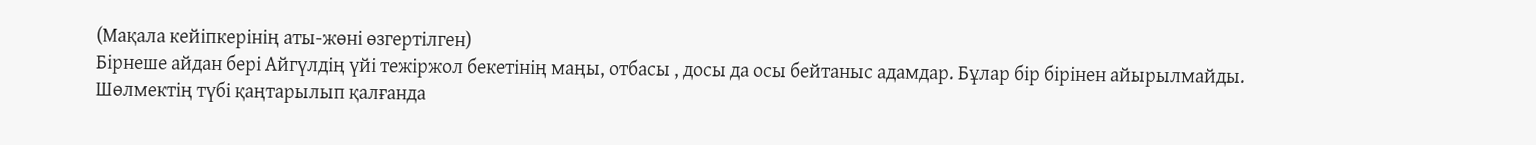(Мақала кейіпкерінің аты-жөні өзгертілген)
Бірнеше айдан бері Айгүлдің үйі тежіржол бекетінің маңы, отбасы , досы да осы бейтаныс адамдар. Бұлар бір бірінен айырылмайды. Шөлмектің түбі қаңтарылып қалғанда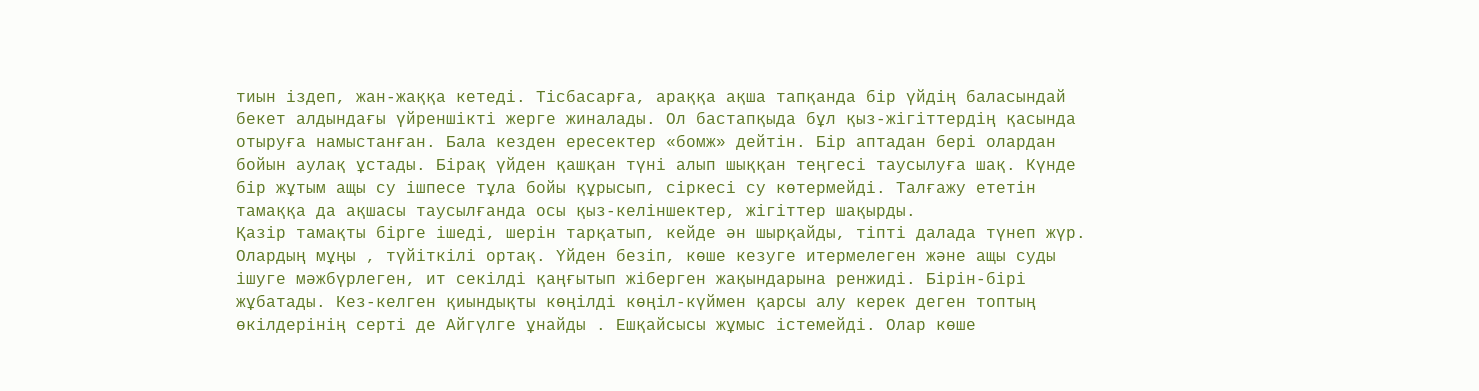тиын іздеп, жан-жаққа кетеді. Тісбасарға, араққа ақша тапқанда бір үйдің баласындай бекет алдындағы үйреншікті жерге жиналады. Ол бастапқыда бұл қыз-жігіттердің қасында отыруға намыстанған. Бала кезден ересектер «бомж» дейтін. Бір аптадан бері олардан бойын аулақ ұстады. Бірақ үйден қашқан түні алып шыққан теңгесі таусылуға шақ. Күнде бір жұтым ащы су ішпесе тұла бойы құрысып, сіркесі су көтермейді. Талғажу ететін тамаққа да ақшасы таусылғанда осы қыз-келіншектер, жігіттер шақырды.
Қазір тамақты бірге ішеді, шерін тарқатып, кейде ән шырқайды, тіпті далада түнеп жүр. Олардың мұңы , түйіткілі ортақ. Үйден безіп, көше кезуге итермелеген және ащы суды ішуге мәжбүрлеген, ит секілді қаңғытып жіберген жақындарына ренжиді. Бірін-бірі жұбатады. Кез-келген қиындықты көңілді көңіл-күймен қарсы алу керек деген топтың өкілдерінің серті де Айгүлге ұнайды . Ешқайсысы жұмыс істемейді. Олар көше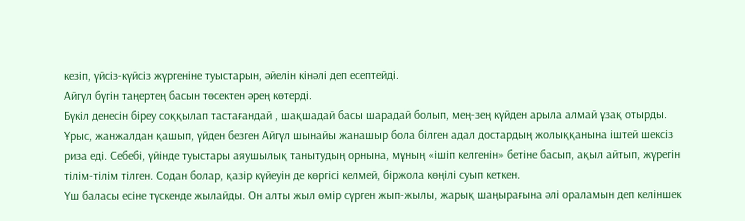кезіп, үйсіз-күйсіз жүргеніне туыстарын, әйелін кінәлі деп есептейді.
Айгүл бүгін таңертең басын төсектен әрең көтерді.
Бүкіл денесін біреу соққылап тастағандай , шақшадай басы шарадай болып, мең-зең күйден арыла алмай ұзақ отырды. Ұрыс, жанжалдан қашып, үйден безген Айгүл шынайы жанашыр бола білген адал достардың жолыққанына іштей шексіз риза еді. Себебі, үйінде туыстары аяушылық танытудың орнына, мұның «ішіп келгенін» бетіне басып, ақыл айтып, жүрегін тілім-тілім тілген. Содан болар, қазір күйеуін де көргісі келмей, біржола көңілі суып кеткен.
Үш баласы есіне түскенде жылайды. Он алты жыл өмір сүрген жып-жылы, жарық шаңырағына әлі ораламын деп келіншек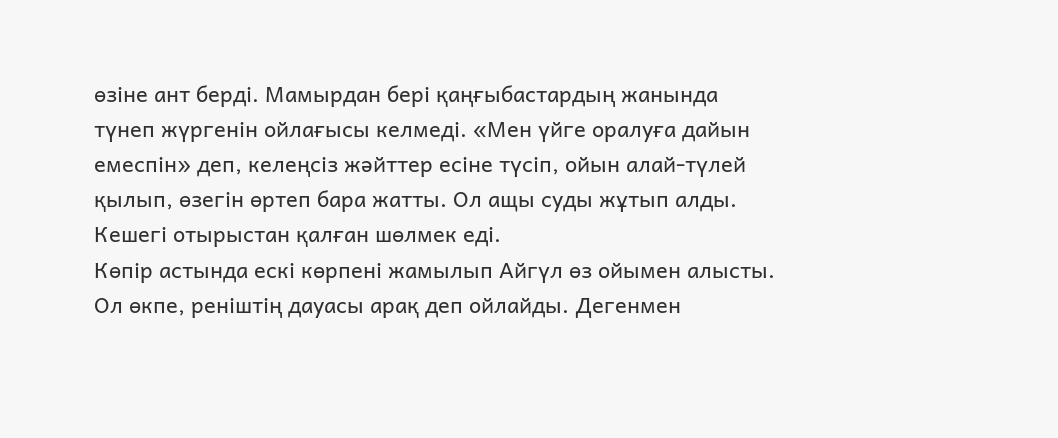өзіне ант берді. Мамырдан бері қаңғыбастардың жанында түнеп жүргенін ойлағысы келмеді. «Мен үйге оралуға дайын емеспін» деп, келеңсіз жәйттер есіне түсіп, ойын алай-түлей қылып, өзегін өртеп бара жатты. Ол ащы суды жұтып алды. Кешегі отырыстан қалған шөлмек еді.
Көпір астында ескі көрпені жамылып Айгүл өз ойымен алысты. Ол өкпе, реніштің дауасы арақ деп ойлайды. Дегенмен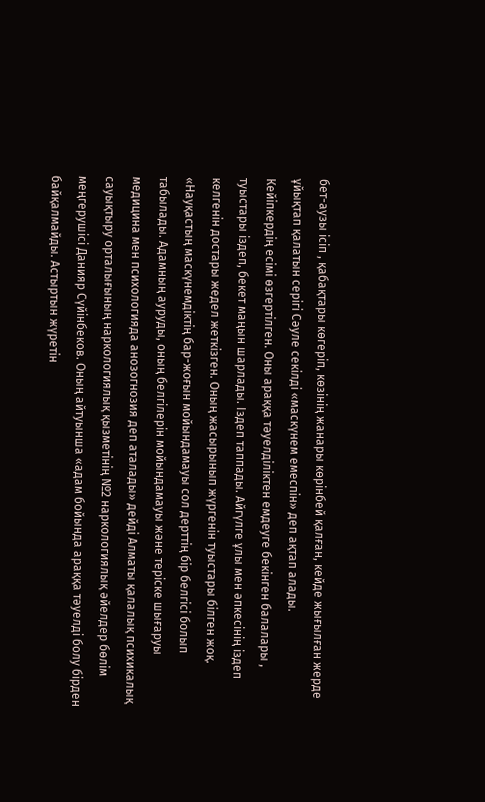бет-аузы ісіп , қабақтары көгеріп, көзінің жанары көрінбей қалған, кейде жығылған жерде ұйықтап қалатын серігі Сәуле секілді «маскүнем емеспін» деп ақтап алады.
Кейіпкердің есімі өзгертілген. Оны араққа тәуелділіктен емдеуге бекінген балалары , туыстары іздеп, бекет маңын шарлады. Іздеп таппады. Айгүлге ұлы мен әпкесінің іздеп келгенін достары жедел жеткізген. Оның жасырынып жүргенін туыстары білген жоқ.
«Науқастың маскүнемдіктің бар-жоғын мойындамауы сол дерттің бір белгісі болып табылады. Адамның ауруды, оның белгілерін мойындамауы және теріске шығаруы медицина мен психологияда анозогнозия деп аталады» дейді Алматы қалалық психикалық сауықтыру орталығының наркологиялық қызметінің №2 наркологиялық әйелдер бөлім меңгерушісі Данияр Сүйінбеков. Оның айтуынша «адам бойында араққа тәуелді болу бірден байқалмайды. Астыртын жүретін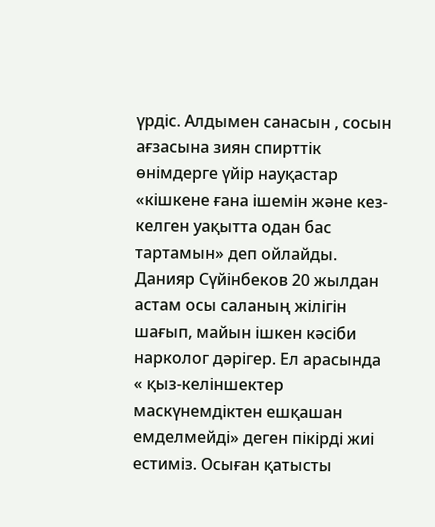үрдіс. Алдымен санасын , сосын ағзасына зиян спирттік өнімдерге үйір науқастар «кішкене ғана ішемін және кез-келген уақытта одан бас тартамын» деп ойлайды.
Данияр Сүйінбеков 20 жылдан астам осы саланың жілігін шағып, майын ішкен кәсіби нарколог дәрігер. Ел арасында « қыз-келіншектер маскүнемдіктен ешқашан емделмейді» деген пікірді жиі естиміз. Осыған қатысты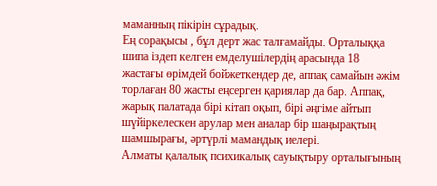маманның пікірін сұрадық.
Ең сорақысы , бұл дерт жас талғамайды. Орталыққа шипа іздеп келген емделушілердің арасында 18 жастағы өрімдей бойжеткендер де, аппақ самайын әжім торлаған 80 жасты еңсерген қариялар да бар. Аппақ, жарық палатада бірі кітап оқып, бірі әңгіме айтып шүйіркелескен арулар мен аналар бір шаңырақтың шамшырағы, әртүрлі мамандық иелері.
Алматы қалалық психикалық сауықтыру орталығының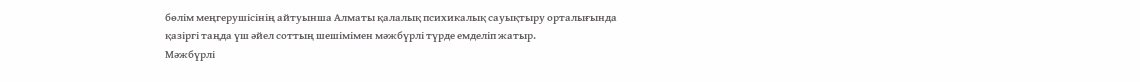бөлім меңгерушісінің айтуынша Алматы қалалық психикалық сауықтыру орталығында қазіргі таңда үш әйел соттың шешімімен мәжбүрлі түрде емделіп жатыр.
Мәжбүрлі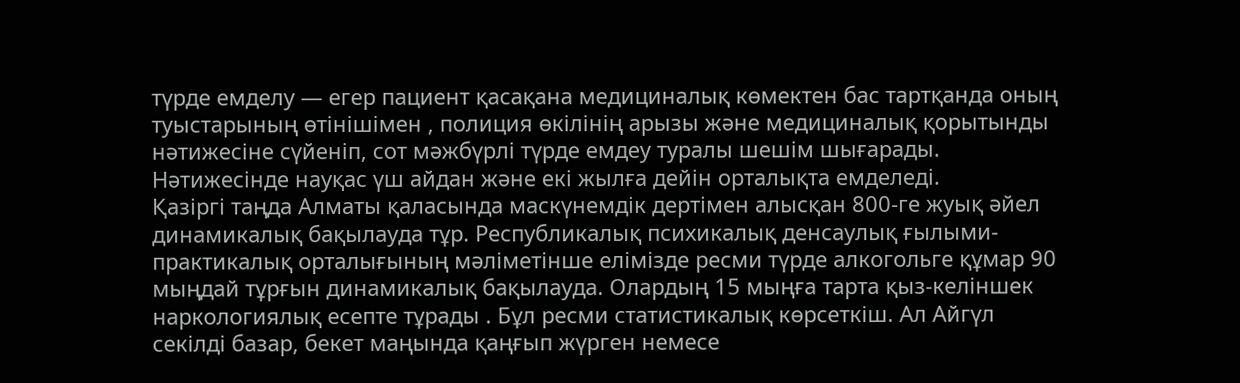түрде емделу — егер пациент қасақана медициналық көмектен бас тартқанда оның туыстарының өтінішімен , полиция өкілінің арызы және медициналық қорытынды нәтижесіне сүйеніп, сот мәжбүрлі түрде емдеу туралы шешім шығарады. Нәтижесінде науқас үш айдан және екі жылға дейін орталықта емделеді.
Қазіргі таңда Алматы қаласында маскүнемдік дертімен алысқан 800-ге жуық әйел динамикалық бақылауда тұр. Республикалық психикалық денсаулық ғылыми-практикалық орталығының мәліметінше елімізде ресми түрде алкогольге құмар 90 мыңдай тұрғын динамикалық бақылауда. Олардың 15 мыңға тарта қыз-келіншек наркологиялық есепте тұрады . Бұл ресми статистикалық көрсеткіш. Ал Айгүл секілді базар, бекет маңында қаңғып жүрген немесе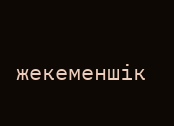жекеменшік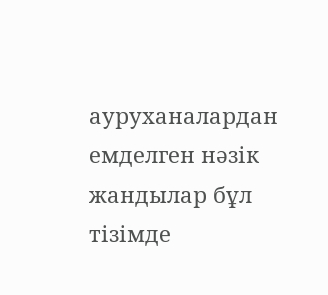ауруханалардан емделген нәзік жандылар бұл тізімде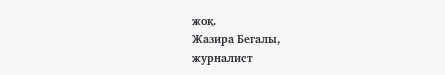жоқ.
Жазира Бегалы,
журналист